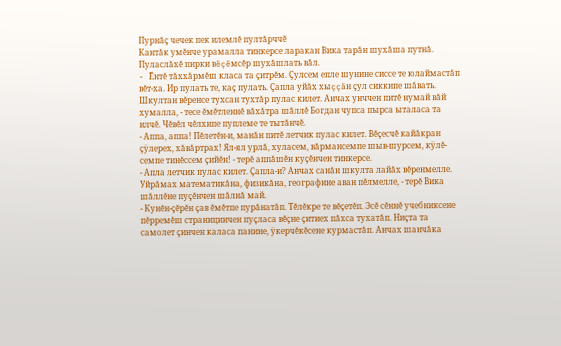Пурнăç чечек пек илемлĕ пултăрччĕ
Кантăк умĕнче урамалла тинкерсе ларакан Вика тарăн шухăша путнă. Пуласлăхĕ пирки вĕçĕмсĕр шухăшлать вăл.
- Ĕнтĕ тăххăрмĕш класа та çитрĕм. Çулсем епле шунине сиссе те юлаймастăп вĕт-ха. Ир пулать те, каç пулать. Çапла уйăх хыççăн çул сиккипе шăвать. Шкултан вĕренсе тухсан тухтăр пулас килет. Анчах унччен питĕ нумай вăй хумалла, - тесе ĕмĕтленнĕ вăхăтра шăллĕ Богдан чупса пырса ыталаса та илчĕ. Чĕвĕл чĕлхипе пуплеме те тытăнчĕ.
- Аппа, аппа! Пĕлетĕн-и, манăн питĕ летчик пулас килет. Вĕçесчĕ кайăкран çÿлерех, хăвăртрах! Ял-ял урлă, хуласем, вăрмансемпе шыв-шурсем, кÿлĕ-семпе тинĕссем çийĕн! - терĕ аппăшĕн куçĕнчен тинкерсе.
- Апла летчик пулас килет. Çапла-и? Анчах санăн шкулта лайăх вĕренмелле. Уйрăмах математикăна, физикăна, географине аван пĕлмелле, - терĕ Вика шăллĕне пуçĕнчен шăлнă май.
- Кунĕн-çĕрĕн çав ĕмĕтпе пурăнатăп. Тĕлĕкре те вĕçетĕп. Эсĕ сĕннĕ учебниксене пĕрремĕш страницинчен пуçласа вĕçне çитиех пăхса тухатăп. Ниçта та самолет çинчен каласа панине, ÿкерчĕкĕсене курмастăп. Анчах шанчăка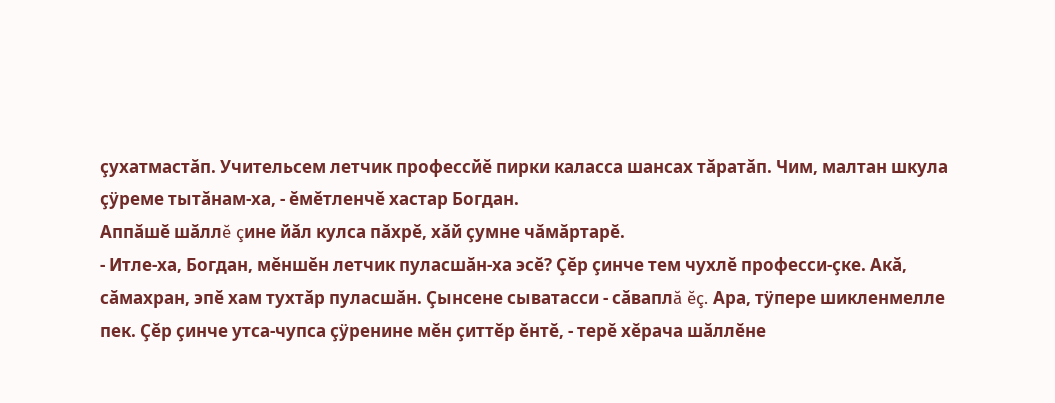çухатмастăп. Учительсем летчик профессйĕ пирки каласса шансах тăратăп. Чим, малтан шкула çÿреме тытăнам-ха, - ĕмĕтленчĕ хастар Богдан.
Аппăшĕ шăллĕ çине йăл кулса пăхрĕ, хăй çумне чăмăртарĕ.
- Итле-ха, Богдан, мĕншĕн летчик пуласшăн-ха эсĕ? Çĕр çинче тем чухлĕ професси-çке. Акă, сăмахран, эпĕ хам тухтăр пуласшăн. Çынсене сыватасси - сăваплă ĕç. Ара, тÿпере шикленмелле пек. Çĕр çинче утса-чупса çÿренине мĕн çиттĕр ĕнтĕ, - терĕ хĕрача шăллĕне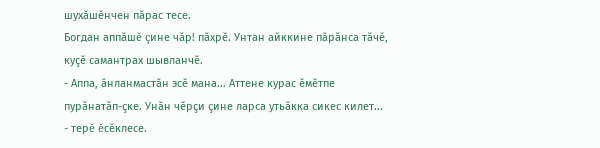шухăшĕнчен пăрас тесе.
Богдан аппăшĕ çине чăр! пăхрĕ. Унтан айккине пăрăнса тăчĕ, куçĕ самантрах шывланчĕ.
- Аппа, ăнланмастăн эсĕ мана... Аттене курас ĕмĕтпе пурăнатăп-çке. Унăн чĕрçи çине ларса утьăкка сикес килет... - терĕ ĕсĕклесе.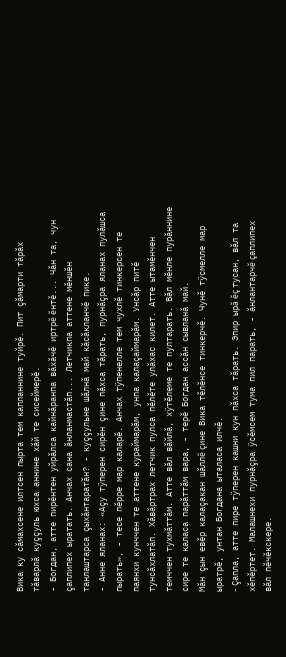Вика ку сăмахсене илтсен пырта тем капланнине туйрĕ. Пит çăмарти тăрăх тăварлă куççуль юхса аннине хăй те сисеймерĕ.
- Богдан, атте пирĕнтен уйрăлса кайнăранпа вăхăчĕ иртрĕ ĕнтĕ... Чăн та, чун çаплипех ыратать. Анчах сана ăнланмастăп... Летчикпа аттене мĕншĕн танлаштарса çыхăнтаратăн? - куççульне шăлнă май кăсăкланчĕ пике.
- Анне яланах: «Аçу тÿперен сирĕн çине пăхса тăрать, пурнăçра яланах пулăшса пырать», - тесе пĕрре мар каларĕ. Анчах тÿпенелле тем чухлĕ тинкерсен те паянхи кунччен те аттене кураймарăм, унпа калаçаймарăм. Унсăр питĕ тунсăхлатăп. Хăвăртрах летчик пулса пĕлĕте улăхас килет. Атте ытамĕнчен темччен тухмăттăм. Атте вăл вăйлă, хÿтĕлеме те пултарать. Вăл мĕнле пурăннине сире те каласа парăттăм вара, - терĕ Богдан ассăн сывланă май.
Мăн çын евĕр калаçакан шăллĕ çине Вика тĕлĕнсе тинкерчĕ. Чунĕ тÿсмелле мар ыратрĕ, унтан Богдана ыталаса илчĕ.
- Çапла, атте пире тÿперен кашни кун пăхса тăрать. Эпир ырă ĕç тусан, вăл та хĕпĕртет. Малашнехи пурнăçра ÿсĕмсем тума пил парать, - ăнлантарчĕ çаплипех вăл пĕчĕкскере.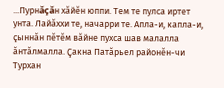...Пурнăçăн хăйĕн юппи. Тем те пулса иртет унта. Лайăххи те, начарри те. Апла-и, капла-и, çыннăн пĕтĕм вăйне пухса шав малалла ăнтăлмалла. Çакна Патăрьел районĕн-чи Турхан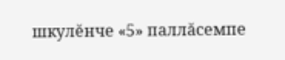шкулĕнче «5» паллăсемпе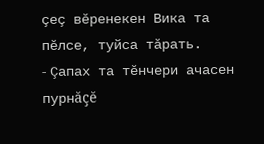çеç вĕренекен Вика та пĕлсе, туйса тăрать.
- Çапах та тĕнчери ачасен пурнăçĕ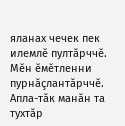яланах чечек пек илемлĕ пултăрччĕ. Мĕн ĕмĕтленни пурнăçлантăрччĕ. Апла-тăк манăн та тухтăр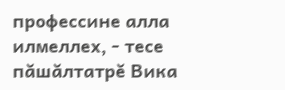профессине алла илмеллех, - тесе пăшăлтатрĕ Вика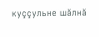куççульне шăлнă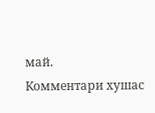май.
Комментари хушас